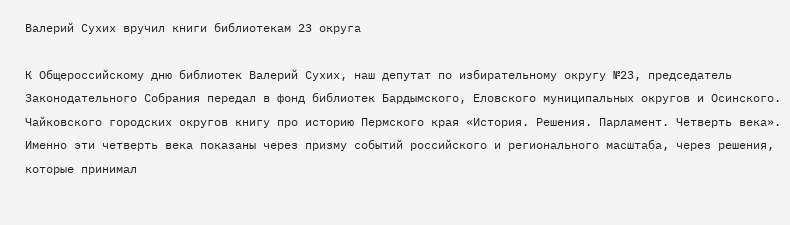Валерий Сухих вручил книги библиотекам 23 округа

К Общероссийскому дню библиотек Валерий Сухих, наш депутат по избирательному округу №23, председатель Законодательного Собрания передал в фонд библиотек Бардымского, Еловского муниципальных округов и Осинского. Чайковского городских округов книгу про историю Пермского края «История. Решения. Парламент. Четверть века». Именно эти четверть века показаны через призму событий российского и регионального масштаба, через решения, которые принимал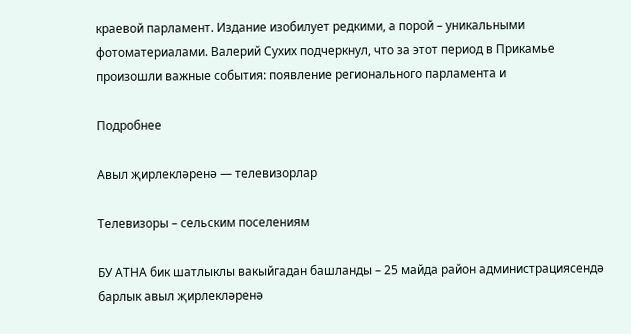краевой парламент. Издание изобилует редкими, а порой – уникальными фотоматериалами. Валерий Сухих подчеркнул, что за этот период в Прикамье произошли важные события: появление регионального парламента и

Подробнее

Авыл җирлекләренә — телевизорлар

Телевизоры – сельским поселениям

БУ АТНА бик шатлыклы вакыйгадан башланды – 25 майда район администрациясендә барлык авыл җирлекләренә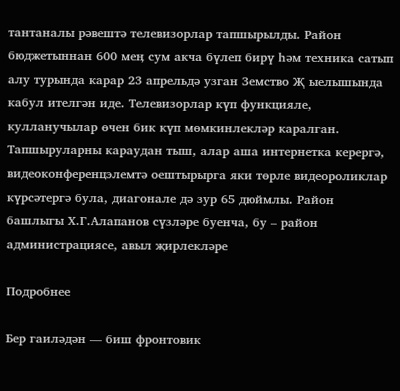тантаналы рәвештә телевизорлар тапшырылды. Район бюджетыннан 600 меӊ сум акча бүлеп бирү hәм техника сатып алу турында карар 23 апрельдә узган Земство Җ ыелышында кабул ителгән иде. Телевизорлар күп функцияле, кулланучылар өчен бик күп мөмкинлекләр каралган. Тапшыруларны караудан тыш, алар аша интернетка керергә, видеоконференцэлемтә оештырырга яки төрле видеороликлар күрсәтергә була, диагонале дә зур 65 дюймлы. Район башлыгы Х.Г.Алапанов сүзләре буенча, бу – район администрациясе, авыл җирлекләре

Подробнее

Бер гаиләдән — биш фронтовик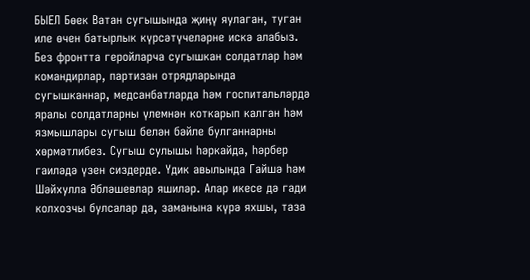БЫЕЛ Бөек Ватан сугышында җиӊү яулаган, туган иле өчен батырлык күрсәтүчеләрне искә алабыз. Без фронтта геройларча сугышкан солдатлар hәм командирлар, партизан отрядларында сугышканнар, медсанбатларда hәм госпитальләрдә яралы солдатларны үлемнән коткарып калган hәм язмышлары сугыш белән бәйле булганнарны хөрмәтлибез. Сугыш сулышы hәркайда, hәрбер гаиләдә үзен сиздерде. Үдик авылында Гайшә hәм Шәйхулла Әбләшевлар яшиләр. Алар икесе дә гади колхозчы булсалар да, заманына күрә яхшы, таза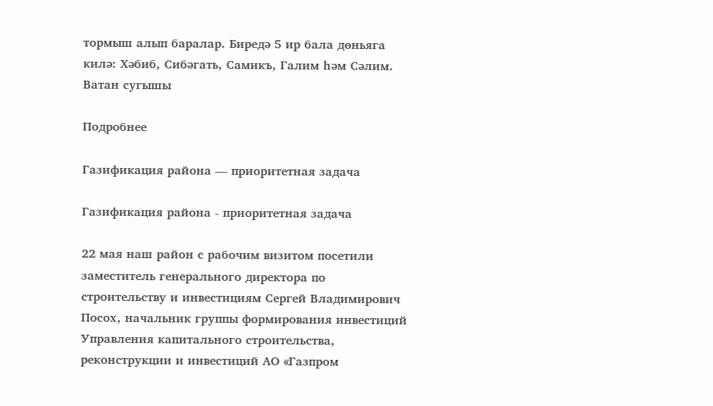тормыш алып баралар. Биредә 5 ир бала дөньяга килә: Хәбиб, Сибәгать, Самикъ, Галим hәм Сәлим. Ватан сугышы

Подробнее

Газификация района — приоритетная задача

Газификация района - приоритетная задача

22 мая наш район с рабочим визитом посетили заместитель генерального директора по строительству и инвестициям Сергей Владимирович Посох, начальник группы формирования инвестиций Управления капитального строительства, реконструкции и инвестиций АО «Газпром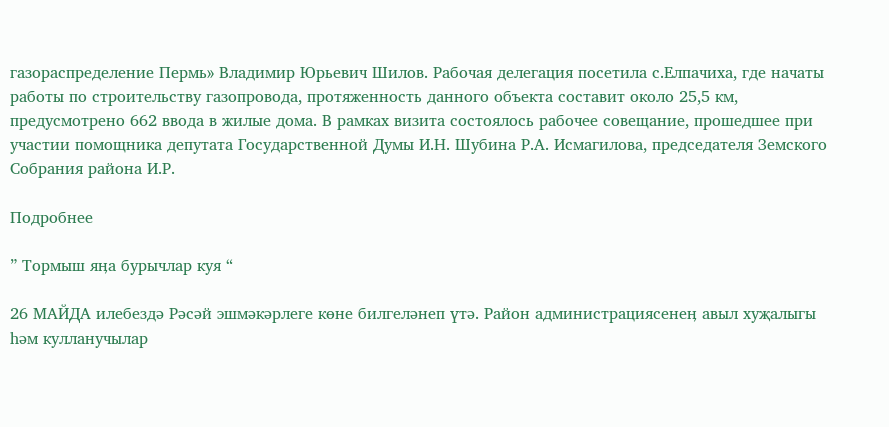газораспределение Пермь» Владимир Юрьевич Шилов. Рабочая делегация посетила с.Елпачиха, где начаты работы по строительству газопровода, протяженность данного объекта составит около 25,5 км, предусмотрено 662 ввода в жилые дома. В рамках визита состоялось рабочее совещание, прошедшее при участии помощника депутата Государственной Думы И.Н. Шубина Р.А. Исмагилова, председателя Земского Собрания района И.Р.

Подробнее

” Тормыш яӊа бурычлар куя “

26 МАЙДА илебездә Рәсәй эшмәкәрлеге көне билгеләнеп үтә. Район администрациясенеӊ авыл хуҗалыгы hәм кулланучылар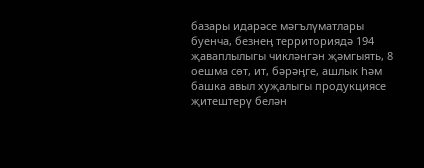базары идарәсе мәгълүматлары буенча, безнеӊ территориядә 194 җаваплылыгы чикләнгән җәмгыять, 8 оешма сөт, ит, бәрәӊге, ашлык hәм башка авыл хуҗалыгы продукциясе җитештерү белән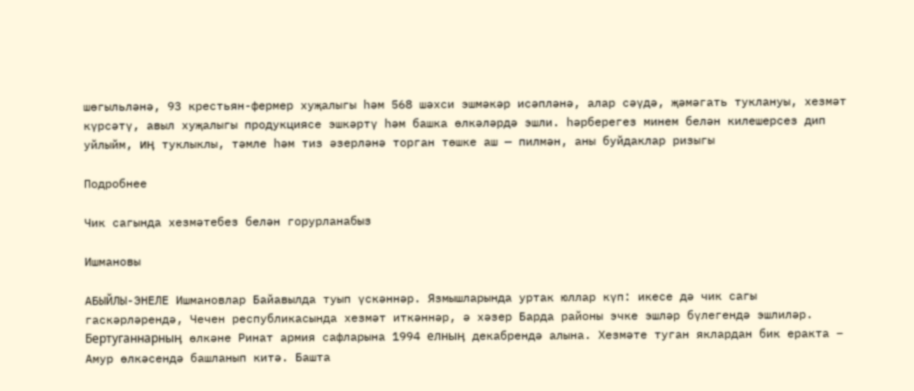шөгыльләнә, 93 крестьян-фермер хуҗалыгы hәм 568 шәхси эшмәкәр исәпләнә, алар сәүдә, җәмәгать туклануы, хезмәт күрсәтү, авыл хуҗалыгы продукциясе эшкәртү hәм башка өлкәләрдә эшли. hәрберегез минем белән килешерсез дип уйлыйм, иӊ туклыклы, тәмле hәм тиз әзерләнә торган төшке аш — пилмән, аны буйдаклар ризыгы

Подробнее

Чик сагында хезмәтебез белән горурланабыз

Ишмановы

АБЫЙЛЫ-ЭНЕЛЕ Ишмановлар Байавылда туып үскәннәр. Язмышларында уртак юллар күп: икесе дә чик сагы гаскәрләрендә, Чечен республикасында хезмәт иткәннәр, ә хәзер Барда районы эчке эшләр бүлегендә эшлиләр. Бертуганнарныӊ өлкәне Ринат армия сафларына 1994 елныӊ декабрендә алына. Хезмәте туган яклардан бик еракта – Амур өлкәсендә башланып китә. Башта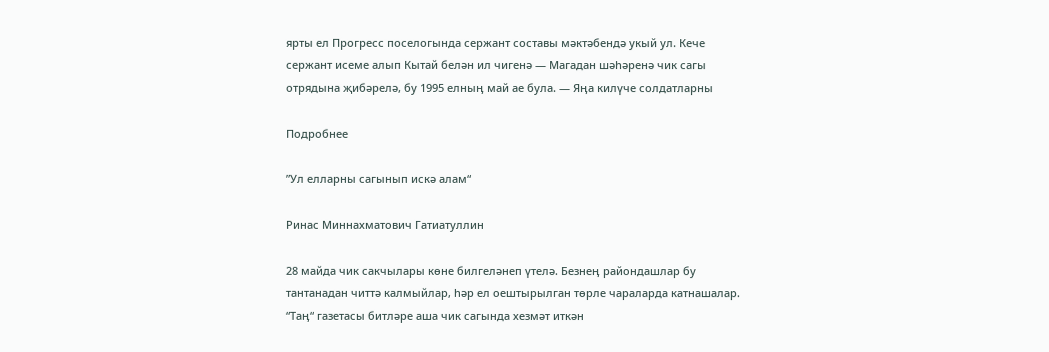ярты ел Прогресс поселогында сержант составы мәктәбендә укый ул. Кече сержант исеме алып Кытай белән ил чигенә — Магадан шәhәренә чик сагы отрядына җибәрелә, бу 1995 елныӊ май ае була. — Яӊа килүче солдатларны

Подробнее

”Ул елларны сагынып искә алам“

Ринас Миннахматович Гатиатуллин

28 майда чик сакчылары көне билгеләнеп үтелә. Безнеӊ райондашлар бу тантанадан читтә калмыйлар, hәр ел оештырылган төрле чараларда катнашалар. “Таӊ“ газетасы битләре аша чик сагында хезмәт иткән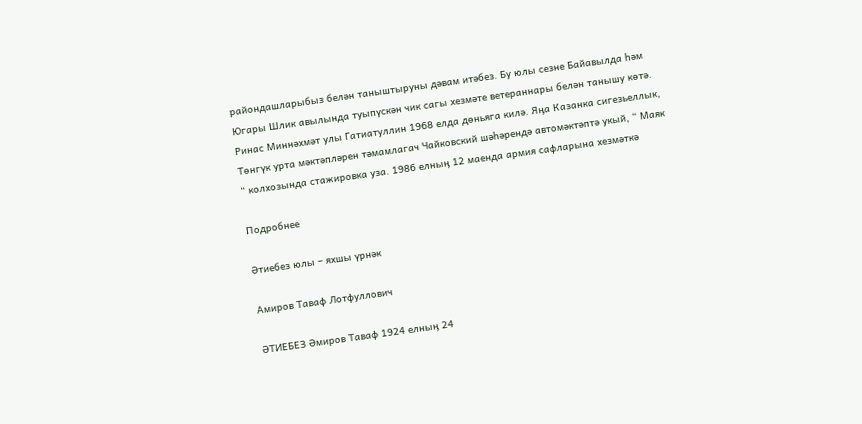райондашларыбыз белән таныштыруны дәвам итәбез. Бу юлы сезне Байавылда hәм Югары Шлик авылында туыпүскән чик сагы хезмәте ветераннары белән танышу көтә. Ринас Миннәхмәт улы Гатиатуллин 1968 елда дөньяга килә. Яӊа Казанка сигезьеллык, Төнгүк урта мәктәпләрен тәмамлагач Чайковский шәhәрендә автомәктәптә укый, “ Маяк “ колхозында стажировка уза. 1986 елныӊ 12 маенда армия сафларына хезмәткә

Подробнее

Әтиебез юлы – яхшы үрнәк

Амиров Таваф Лотфуллович

ӘТИЕБЕЗ Әмиров Таваф 1924 елныӊ 24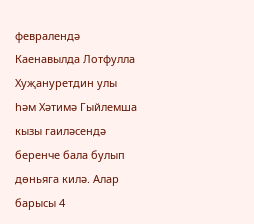февралендә Каенавылда Лотфулла Хуҗануретдин улы hәм Хәтимә Гыйлемша кызы гаиләсендә беренче бала булып дөньяга килә. Алар барысы 4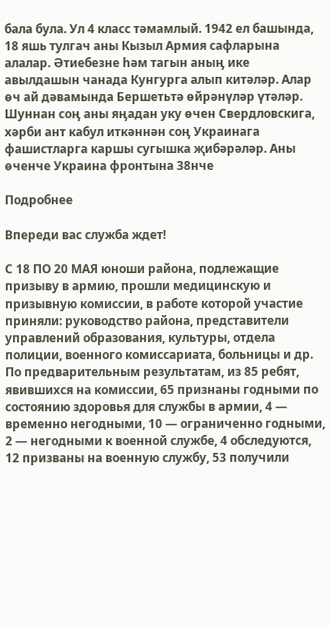бала була. Ул 4 класс тәмамлый. 1942 ел башында, 18 яшь тулгач аны Кызыл Армия сафларына алалар. Әтиебезне hәм тагын аныӊ ике авылдашын чанада Кунгурга алып китәләр. Алар өч ай дәвамында Бершетьтә өйрәнүләр үтәләр. Шуннан соӊ аны яӊадан уку өчен Свердловскига, хәрби ант кабул иткәннән соӊ Украинага фашистларга каршы сугышка җибәрәләр. Аны өченче Украина фронтына 38нче

Подробнее

Впереди вас служба ждет!

С 18 ПО 20 МАЯ юноши района, подлежащие призыву в армию, прошли медицинскую и призывную комиссии, в работе которой участие приняли: руководство района, представители управлений образования, культуры, отдела полиции, военного комиссариата, больницы и др. По предварительным результатам, из 85 ребят, явившихся на комиссии, 65 признаны годными по состоянию здоровья для службы в армии, 4 — временно негодными, 10 — ограниченно годными, 2 — негодными к военной службе, 4 обследуются, 12 призваны на военную службу, 53 получили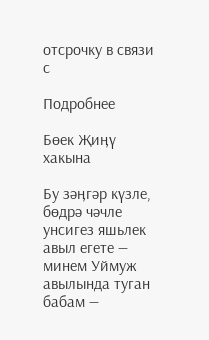отсрочку в связи с

Подробнее

Бөек Җиӊү хакына

Бу зәӊгәр күзле, бөдрә чәчле унсигез яшьлек авыл егете — минем Уймуж авылында туган бабам —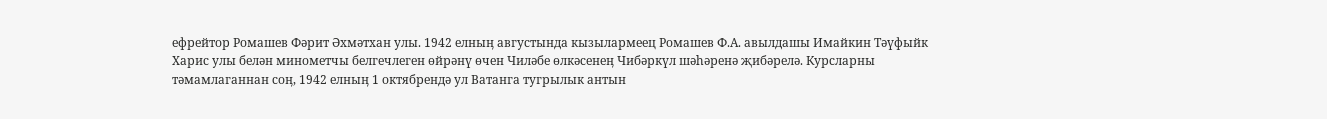ефрейтор Ромашев Фәрит Әхмәтхан улы. 1942 елныӊ августында кызылармеец Ромашев Ф.А. авылдашы Имайкин Тәүфыйк Харис улы белән минометчы белгечлеген өйрәнү өчен Чиләбе өлкәсенеӊ Чибәркүл шәhәренә җибәрелә. Курсларны тәмамлаганнан соӊ, 1942 елныӊ 1 октябрендә ул Ватанга тугрылык антын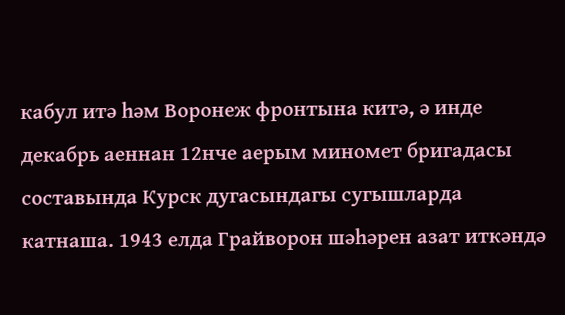кабул итә hәм Воронеж фронтына китә, ә инде декабрь аеннан 12нче аерым миномет бригадасы составында Курск дугасындагы сугышларда катнаша. 1943 елда Грайворон шәhәрен азат иткәндә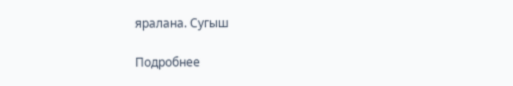яралана. Сугыш

Подробнее